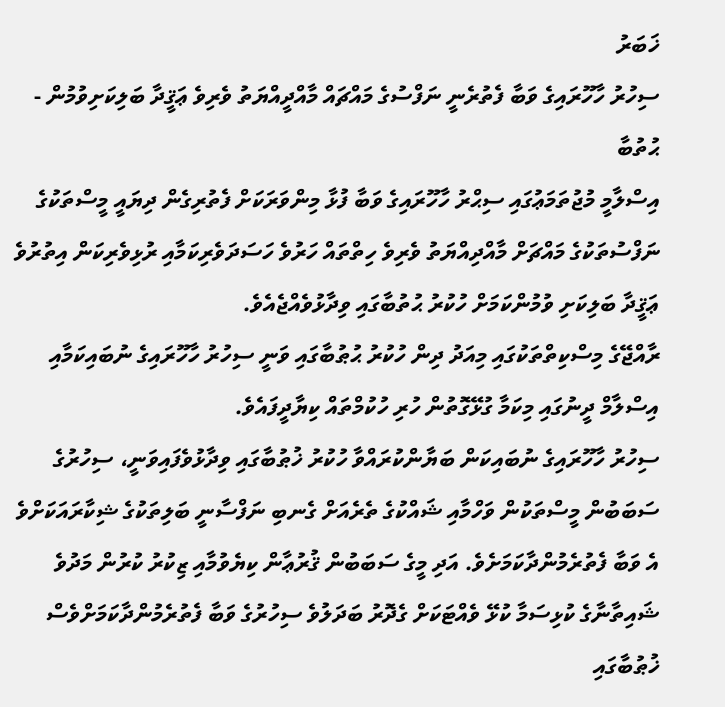ޚަބަރު
ސިހުރު ހާހޫރައިގެ ވަބާ ފެތުރެނީ ނަފްސުގެ މައްޗައް މާއްދީއްޔަތު ވެރިވެ ޢަޤީދާ ބަލިކަށިވުމުން - ޙުތުބާ
އިސްލާމީ މުޖުތަމަޢުގައި ސިޙްރު ހާހޫރައިގެ ވަބާ ފުޅާ މިންވަރަކަށް ފެތުރިގެން ދިޔައީ މީސްތަކުގެ ނަފްސުތަކުގެ މައްޗަށް މާއްދިއްޔަތު ވެރިވެ ހިތްތައް ހަރުވެ ހަސަދަވެރިކަމާއި ރުޅިވެރިކަން އިތުރުވެ ޢަޤީދާ ބަލިކަށި ވުމުންކަމަށް ހުކުރު ޙުތުބާގައި ވިދާޅުވެއްޖެއެވެ.
ރާއްޖޭގެ މިސްކިތްތަކުގައި މިއަދު ދިން ހުކުރު ޙުޠުބާގައި ވަނީ ސިހުރު ހާހޫރައިގެ ނުބައިކަމާއި އިސްލާމް ދީނުގައި މިކަމާ ގުޅޭގޮތުން ހުރި ހުކުމްތައް ކިޔާދީފައެވެ.
ސިހުރު ހާހޫރައިގެ ނުބައިކަން ބަޔާންކުރައްވާ ހުކުރު ޚުޠުބާގައި ވިދާޅުވެފައިވަނީ، ސިހުރުގެ ސަބަބުން މީސްތަކުން ވަހްމާއި ޝައްކުގެ ތެރެއަށް ގެނބި ނަފްސާނީ ބަލިތަކުގެ ޝިކާރައަކަށްވެ އެ ވަބާ ފެތުރެމުންދާކަމަށެވެ. އަދި މީގެ ސަބަބުން ޤުރުޢާން ކިޔެވުމާއި ޒިކުރު ކުރުން މަދުވެ ޝައިތާނާގެ ކުޅިސަމާ ކުޅޭ ވެއްޓަކަށް ގެދޮރު ބަދަލުވެ ސިހުރުގެ ވަބާ ފެތުރެމުންދާކަމަށްވެސް ޚުޠުބާގައި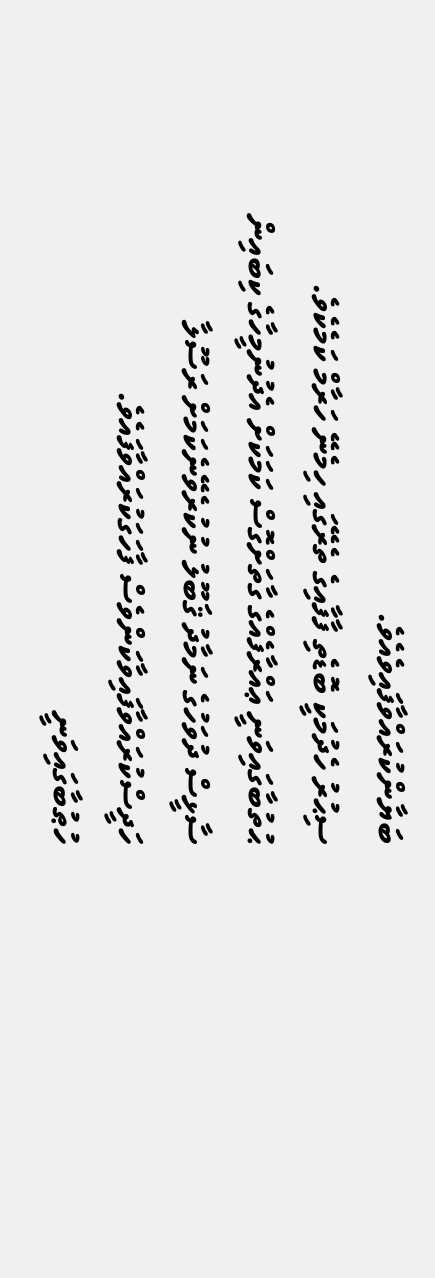ބަޔާންކުރައްވާފައިވެއެވެ.
ސިޙުރު ހެދުމަކީ ބޮޑެތި ފާފާއިގެ ތެރޭގައި ހިމެނޭ ހަރާމް ކަމެކެވެ. ޙުތުބާގައިވަނީ ޢައްރާފެއްގެ ގާތަށްގޮސް ކަމަކަށް އެދުނުމީހާގެ ކިބައިން ސާޅީސް ދުވަހުގެ ނަމާދު ޤަބޫލު ނުކުރެވޭނެކަމަށް ރަސޫލާ ހަދީސްކުރައްވާފައިވާކަންވެސް ފާހަގަކުރައްވާފައެވެ.
ހުޠުބާގައިވަނީ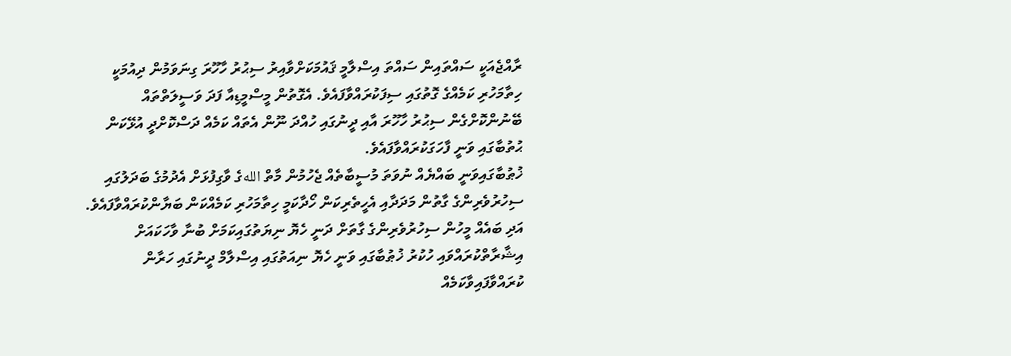ރާއްޖެއަކީ ސައްތައިން ސައްތަ އިސްލާމީ ޤައުމަކަށްވާއިރު ސިޙުރު ހާހޫރަ ގިނަވަމުން ދިއުމަކީ ހިތާމަހުރި ކަމެއްގެ ގޮތުގައި ސިފަކުރައްވާފައެވެ. އެގޮތުން މީސްމީޑިއާ ފަދަ ވަސީލަތްތައް ބޭނުންކޮށްގެން ސިޙުރު ހާހޫރަ އާއި ދީނުގައި ހުއްދަ ނޫން އެތައް ކަމެއް ދަސްކޮށްދީ އުޅޭކަން ޙުތުބާގައި ވަނީ ފާހަގަކުރައްވާފައެވެ.
ޚުޠުބާގައިވަނީ ބައްޔެއް ނުވަތަ މުސީބާތެއް ޖެހުމުން މާތް اللهގެ ވާގިފުޅަށް އެދުމުގެ ބަދަލުގައި ސިހުރުވެރިންގެ ގާތުން މަދަދާއި އެހީތެރިކަން ހޯދާކަމީ ހިތާމަހުރި ކަމެއްކަން ބަޔާންކުރައްވާފައެވެ. އަދި ބައެއް މީހުން ސިހުރުވެރިންގެ ގާތަށް ދަނީ ހެޔޮ ނިޔަތުގައިކަމަށް ބުނާ ވާހަކައަށް އިޝާރާތްކުރައްވައި ހުކުރު ޚުޠުބާގައި ވަނީ ހެޔޮ ނިއަތުގައި އިސްލާމް ދީނުގައި ހަރާން ކުރައްވާފައިވާކަމެއް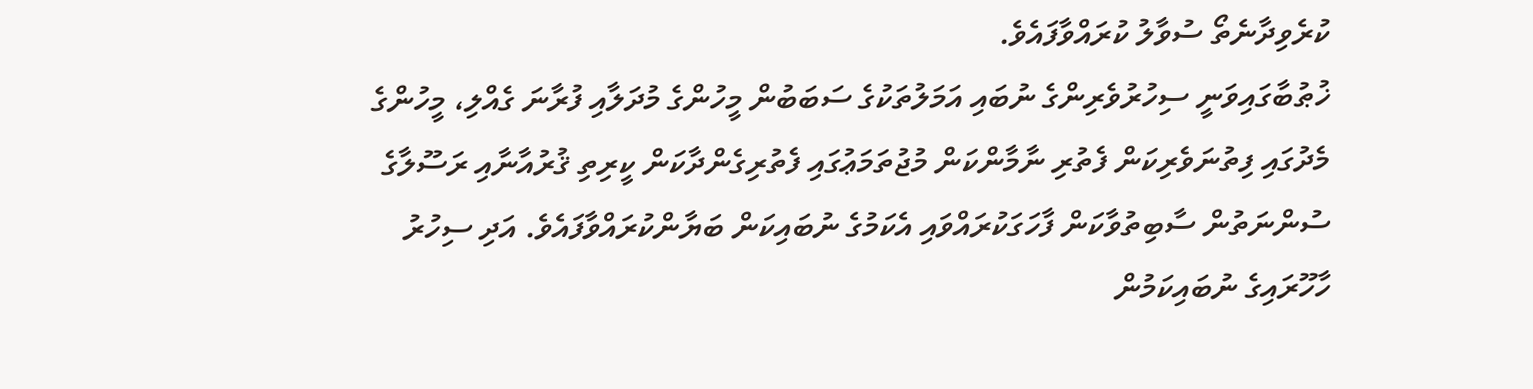ކުރެވިދާނެތޯ ސުވާލު ކުރައްވާފައެވެ.
ޚުޠުބާގައިވަނީ ސިހުރުވެރިންގެ ނުބައި އަމަލުތަކުގެ ސަބަބުން މީހުންގެ މުދަލާއި ފުރާނަ ގެއްލި، މީހުންގެ މެދުގައި ފިތުނަވެރިކަން ފެތުރި ނާމާންކަން މުޖުތަމަޢުގައި ފެތުރިގެންދާކަން ކީރިތި ޤުރުއާނާއި ރަސޫލާގެ ސުންނަތުން ސާބިތުވާކަން ފާހަގަކުރައްވައި އެކަމުގެ ނުބައިކަން ބަޔާންކުރައްވާފައެވެ. އަދި ސިހުރު ހާހޫރައިގެ ނުބައިކަމުން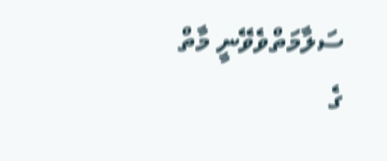ސަލާމަތްވެވޭނީ މާތް ގެ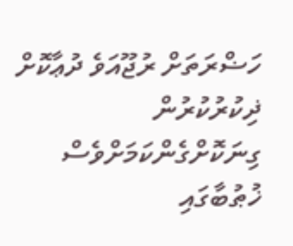ހަޟްރަތަށް ރުޖޫއަވެ ދުޢާކޮށް ޛިކުރުކުރުން ގިނަކޮށްގެންކަމަށްވެސް ޚުޠުބާގައި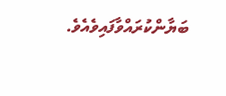ބަޔާންކުރައްވާފައިވެއެވެ.